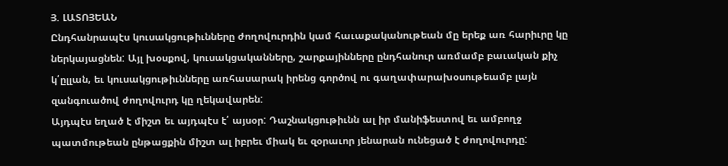Յ. ԼԱՏՈՅԵԱՆ
Ընդհանրապէս կուսակցութիւնները ժողովուրդին կամ հաւաքականութեան մը երեք առ հարիւրը կը ներկայացնեն: Այլ խօսքով, կուսակցականները, շարքայինները ընդհանուր առմամբ բաւական քիչ կ՛ըլլան, եւ կուսակցութիւնները առհասարակ իրենց գործով ու գաղափարախօսութեամբ լայն զանգուածով ժողովուրդ կը ղեկավարեն:
Այդպէս եղած է միշտ եւ այդպէս է՛ այսօր: Դաշնակցութիւնն ալ իր մանիֆեստով եւ ամբողջ պատմութեան ընթացքին միշտ ալ իբրեւ միակ եւ զօրաւոր յենարան ունեցած է ժողովուրդը: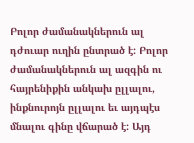Բոլոր ժամանակներուն ալ դժուար ուղին ընտրած է: Բոլոր ժամանակներուն ալ ազգին ու հայրենիքին անկախ ըլլալու, ինքնուրոյն ըլլալու եւ այդպէս մնալու գինը վճարած է: Այդ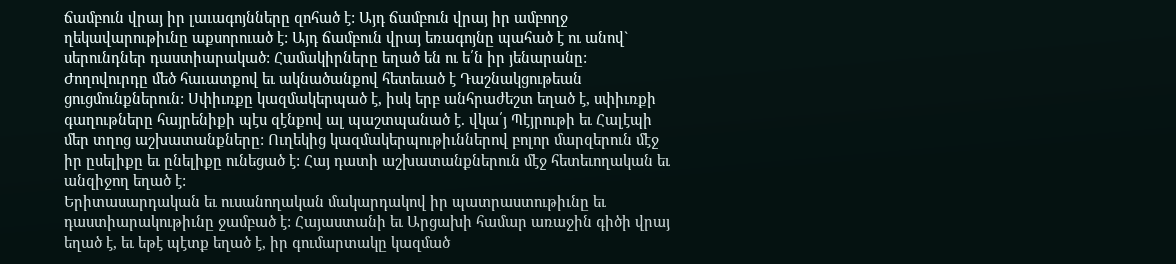ճամբուն վրայ իր լաւագոյնները զոհած է: Այդ ճամբուն վրայ իր ամբողջ ղեկավարութիւնը աքսորուած է: Այդ ճամբուն վրայ եռագոյնը պահած է ու անով` սերունդներ դաստիարակած: Համակիրները եղած են ու ե՛ն իր յենարանը: Ժողովուրդը մեծ հաւատքով եւ ակնածանքով հետեւած է Դաշնակցութեան ցուցմունքներուն: Սփիւռքը կազմակերպած է, իսկ երբ անհրաժեշտ եղած է, սփիւռքի գաղութները հայրենիքի պէս զէնքով ալ պաշտպանած է. վկա՛յ Պէյրութի եւ Հալէպի մեր տղոց աշխատանքները: Ուղեկից կազմակերպութիւններով բոլոր մարզերուն մէջ իր ըսելիքը եւ ընելիքը ունեցած է: Հայ դատի աշխատանքներուն մէջ հետեւողական եւ անզիջող եղած է:
Երիտասարդական եւ ուսանողական մակարդակով իր պատրաստութիւնը եւ դաստիարակութիւնը ջամբած է: Հայաստանի եւ Արցախի համար առաջին գիծի վրայ եղած է, եւ եթէ պէտք եղած է, իր գումարտակը կազմած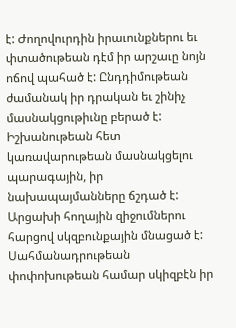է: Ժողովուրդին իրաւունքներու եւ փտածութեան դէմ իր արշաւը նոյն ոճով պահած է: Ընդդիմութեան ժամանակ իր դրական եւ շինիչ մասնակցութիւնը բերած է: Իշխանութեան հետ կառավարութեան մասնակցելու պարագային, իր նախապայմանները ճշդած է: Արցախի հողային զիջումներու հարցով սկզբունքային մնացած է: Սահմանադրութեան փոփոխութեան համար սկիզբէն իր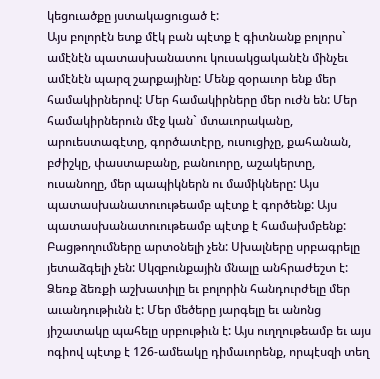կեցուածքը յստակացուցած է:
Այս բոլորէն ետք մէկ բան պէտք է գիտնանք բոլորս` ամէնէն պատասխանատու կուսակցականէն մինչեւ ամէնէն պարզ շարքայինը: Մենք զօրաւոր ենք մեր համակիրներով: Մեր համակիրները մեր ուժն են: Մեր համակիրներուն մէջ կան` մտաւորականը, արուեստագէտը, գործատէրը, ուսուցիչը, քահանան, բժիշկը, փաստաբանը, բանուորը, աշակերտը, ուսանողը, մեր պապիկներն ու մամիկները: Այս պատասխանատուութեամբ պէտք է գործենք: Այս պատասխանատուութեամբ պէտք է համախմբենք: Բացթողումները արտօնելի չեն: Սխալները սրբագրելը յետաձգելի չեն: Սկզբունքային մնալը անհրաժեշտ է:
Ձեռք ձեռքի աշխատիլը եւ բոլորին հանդուրժելը մեր աւանդութիւնն է: Մեր մեծերը յարգելը եւ անոնց յիշատակը պահելը սրբութիւն է: Այս ուղղութեամբ եւ այս ոգիով պէտք է 126-ամեակը դիմաւորենք, որպէսզի տեղ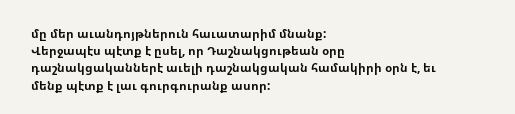մը մեր աւանդոյթներուն հաւատարիմ մնանք:
Վերջապէս պէտք է ըսել, որ Դաշնակցութեան օրը դաշնակցականներէ աւելի դաշնակցական համակիրի օրն է, եւ մենք պէտք է լաւ գուրգուրանք ասոր: